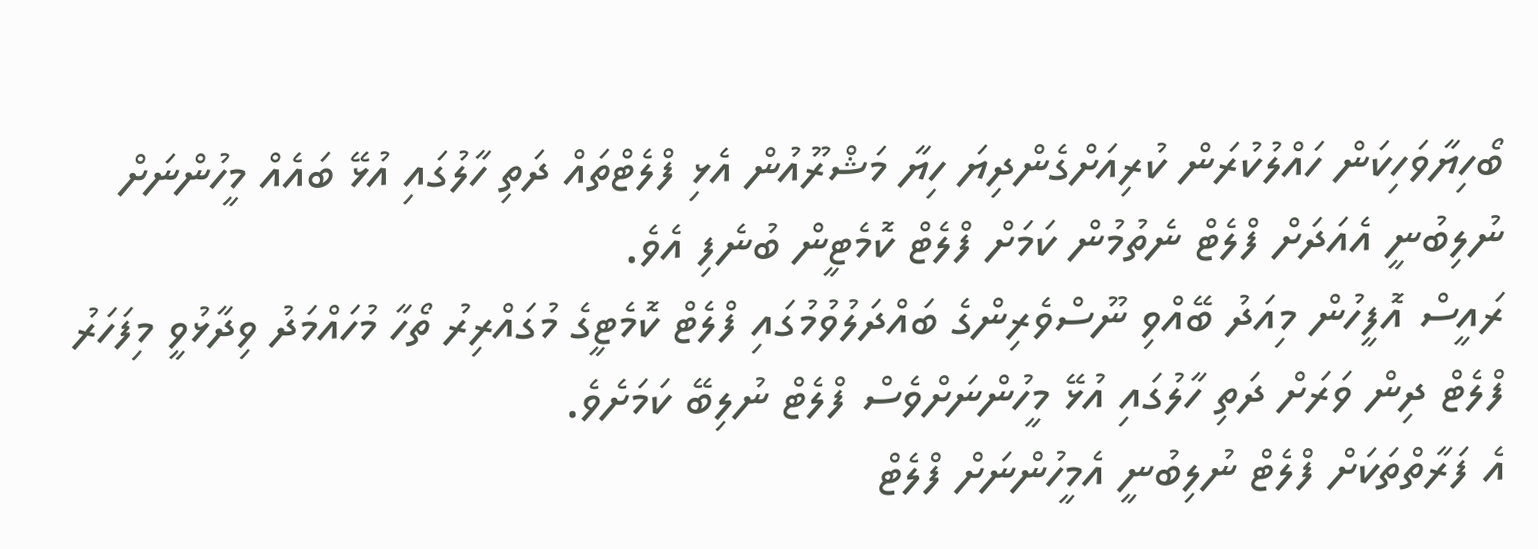ބޯހިޔާވަހިކަން ހައްލުކުރަން ކުރިއަށްގެންދިޔަ ހިޔާ މަޝްރޫއުން އެޅި ފްލެޓްތައް ދަތި ހާލުގައި އުޅޭ ބައެއް މީހުންނަށް ނުލިބުނީ އެއަދަށް ފްލެޓް ނެތުމުން ކަމަށް ފްލެޓް ކޮމެޓީން ބުނެފި އެވެ.
ރައީސް އޮފީހުން މިއަދު ބޭއްވި ނޫސްވެރިންގެ ބައްދަލުވުމުގައި ފްލެޓް ކޮމެޓީގެ މުގައްރިރު ތޯހާ މުހައްމަދު ވިދާޅުވީ މިފަހަރު ފްލެޓް ދިން ވަރަށް ދަތި ހާލުގައި އުޅޭ މީހުންނަށްވެސް ފްލެޓް ނުލިބޭ ކަމަށެވެ.
އެ ފަރާތްތަކަށް ފްލެޓް ނުލިބުނީ އެމީހުންނަށް ފްލެޓް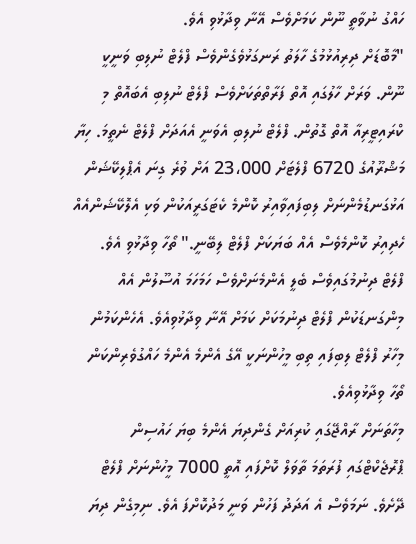ހައްގު ނުވާތީ ނޫން ކަމަށްވެސް އޭނާ ވިދާޅުވި އެވެ.
"މާބޮޑަށް ދިރިއުޅުމުގެ ހާލަތު ރަނގަޅުވެގެންވެސް ފްލެޓް ނުލިބި ވަނީކީ ނޫން. ވަރަށް ހާލުގައި އޮތް ފަރާތްތަކަށްވެސް ފްލެޓް ނުލިބި އެބައޮތް މި ކްރައިޓީރިއާ އޮތް ގޮތުން. ފްލެޓް ނުލިބި އެވަނީ އެއަދަށް ފްލެޓް ނެތީމަ. ހިޔާ މަޝްރޫއުގެ 6720 ފްލެޓަށް 23،000 އަށް ވުރެ ގިނަ އެޕްލިކޭޝަން އަޅުގަނޑުމެންނަށް ލިބިފައިވާއިރު ކޮންމެ ކެޓަގަރީއަކުން ވަކި އެލޮކޭޝަންއެއް ހެދިއިރު ކޮންމެވެސް އެއް ބަޔަކަށް ފްލެޓް ލިބޭނީ." ތޯހާ ވިދާޅުވި އެވެ.
ފްލެޓް ދިނުމުގައިވެސް ބެލީ އެންމެނަށްވެސް ހަމަހަމަ އުސޫލުން އެއް މިންގަނޑަކުން ފްލެޓް ދިނުމަކަށް ކަމަށް އޭނާ ވިދާޅުވިއެވެ. އެހެންކަމުން މިހާރު ފްލެޓް ލިބިފައި ތިބި މީހުންނަކީ އޭގެ އެންމެ އެންމެ ހައްގުވެރިންކަން ތޯހާ ވިދާޅުވިއެވެ.
މިހާތަނަށް ރާއްޖޭގައި ކުރިއަށް ގެންދިޔަ އެންމެ ބިޔަ ހައުސިން ޕްރޮޖެކްޓްގައި ފުރަތަމަ ތާވަލް ކޮށްފައި އޮތީ 7000 މީހުންނަށް ފްލެޓް ދޭށެވެ. ނަމަވެސް އެ އަދަދު ފަހުން ވަނީ މަދުކޮށްފަ އެވެ. ނިމިގެން ދިޔަ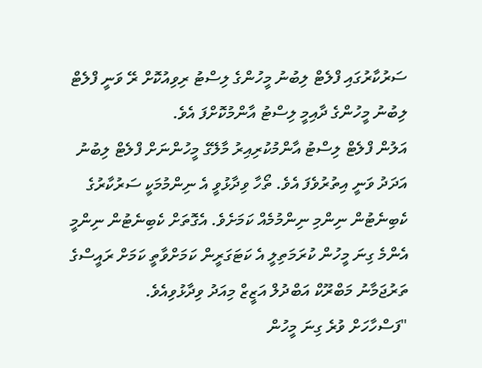ސަރުކާރުގައި ފްލެޓް ލިބުނު މީހުންގެ ލިސްޓު ރިވިއުކޮށް ރޭ ވަނީ ފްލެޓް ލިބުނު މީހުންގެ ދާއިމީ ލިސްޓު އާންމުކޮށްފަ އެވެ.
އަލުން ފްލެޓް ލިސްޓު އާންމުކުރިއިރު މާލޭގެ މީހުންނަށް ފްލެޓް ލިބުނު އަދަދު ވަނީ އިތުރުވެފަ އެވެ. ތޯހާ ވިދާޅުވީ އެ ނިންމުމަކީ ސަރުކާރުގެ ކެބިނެޓުން ނިންމި ނިންމުމެއް ކަމަށެވެ. އެގޮތަށް ކެބިނެޓުން ނިންމީ އެންމެ ގިނަ މީހުން ކުރަމަތިލީ އެ ކަޓަގަރީން ކަމަށްވާތީ ކަމަށް ރައީސްގެ ތަރުޖަމާނު މަބްރޫކް އަބްދުލް އަޒީޒް މިއަދު ވިދާޅުވިއެވެ.
"ފަސްހާހަށް ވުރެ ގިނަ މީހުން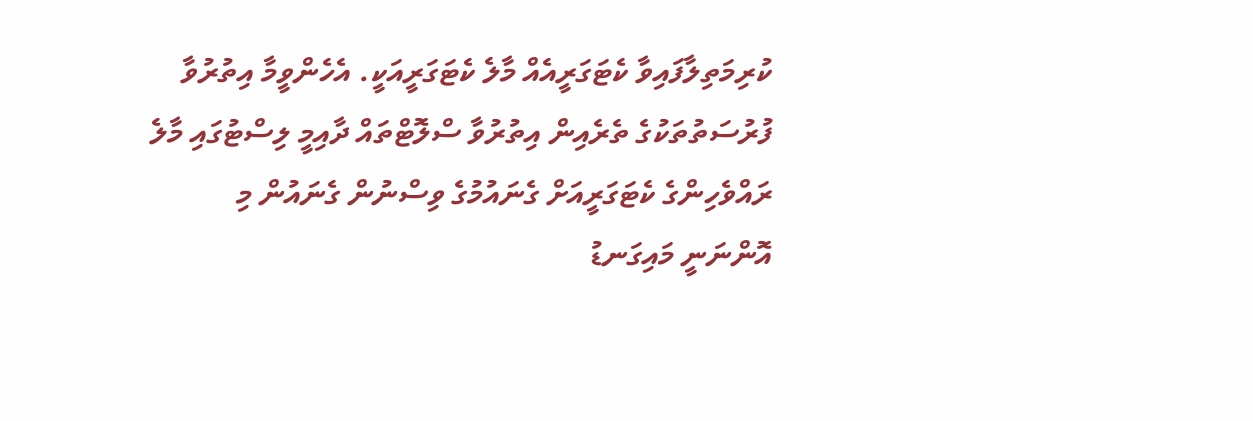ކުރިމަތިލާފައިވާ ކެޓަގަރީއެއް މާލެ ކެޓަގަރީއަކީ. އެހެންވީމާ އިތުރުވާ ފުރުސަތުތަކުގެ ތެރެއިން އިތުރުވާ ސްލޮޓްތައް ދާއިމީ ލިސްޓުގައި މާލެ ރައްވެހިންގެ ކެޓަގަރީއަށް ގެނައުމުގެ ވިސްނުން ގެނައުން މި އޮންނަނީ މައިގަނޑު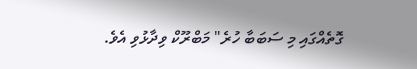ގޮތެއްގައި މި ސަބަބާ ހުރެ" މަބްރޫކް ވިދާޅުވި އެވެ.